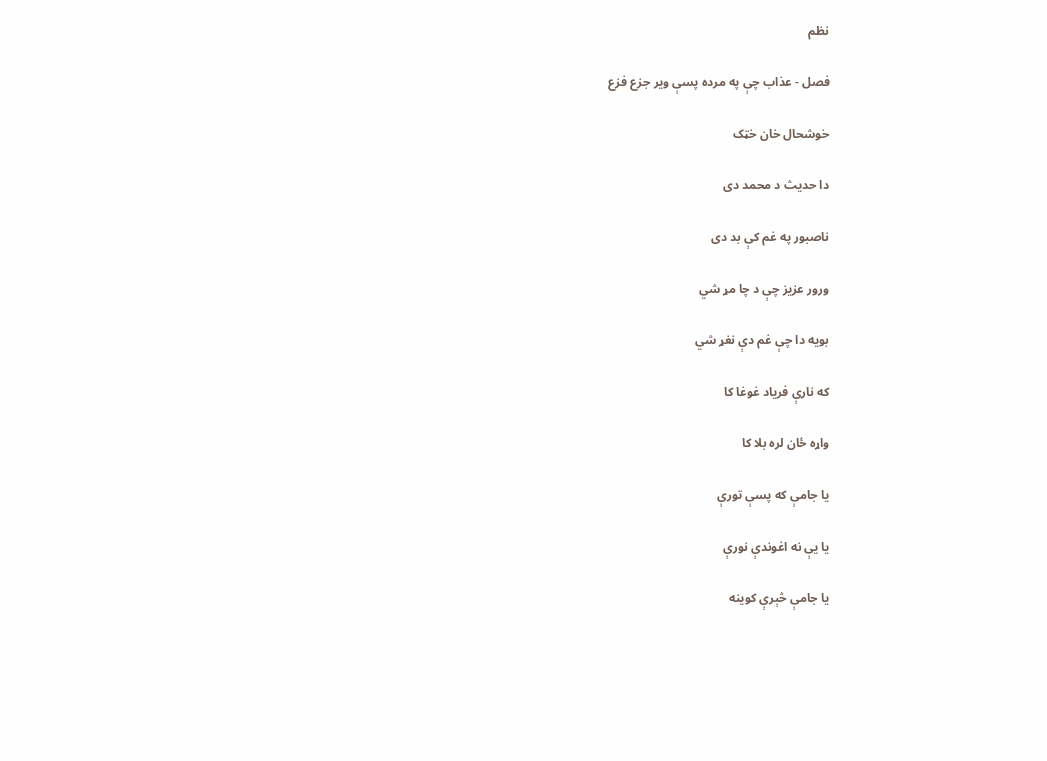نظم

فصل - عذاب چې په مرده پسې وير جزع فزع

خوشحال خان خټک

دا حديث د محمد دی

ناصبور په غم کې بد دی

ورور عزيز چې د چا مړ شي

بويه دا چې غم دې نغړ شي

که نارې فرياد غوغا کا

واړه ځان لره بلا کا

يا جامې که پسې تورې

يا يې نه اغوندې نورې

يا جامې څېرې کوينه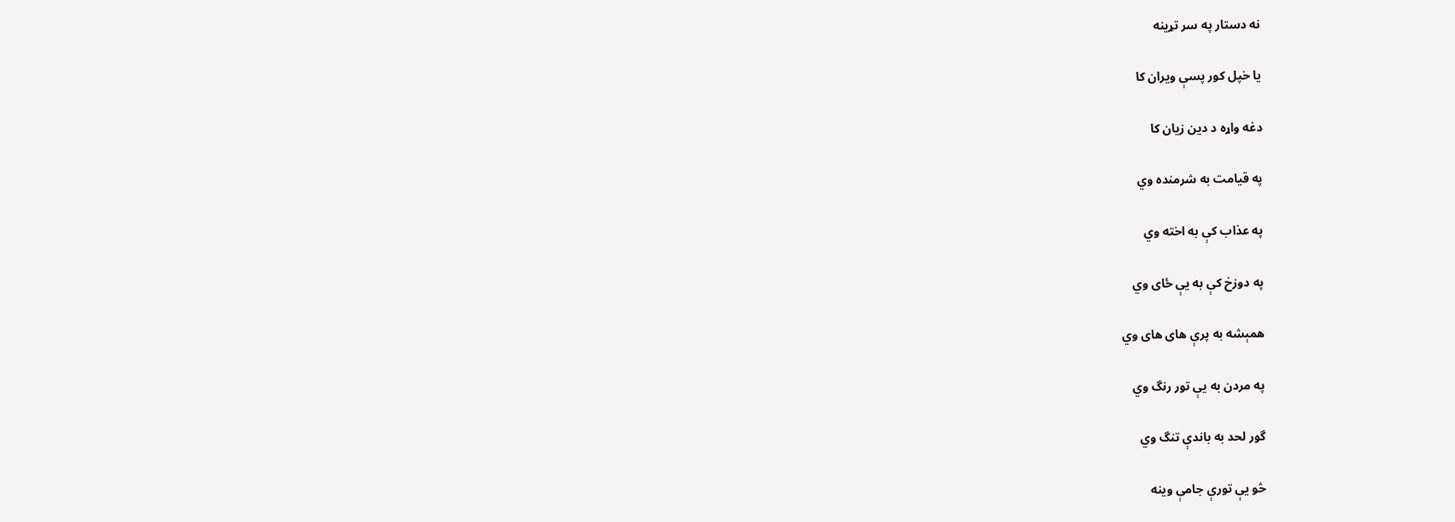نه دستار په سر تړينه

يا خپل کور پسې ويران کا

دغه واړه د دين زيان کا

په قيامت به شرمنده وي

په عذاب کې به اخته وي

په دوزخ کې به يې ځای وي

همېشه به پرې های های وي

په مردن به يې تور رنگ وي

گور لحد به باندې تنگ وي

څو يې تورې جامې وينه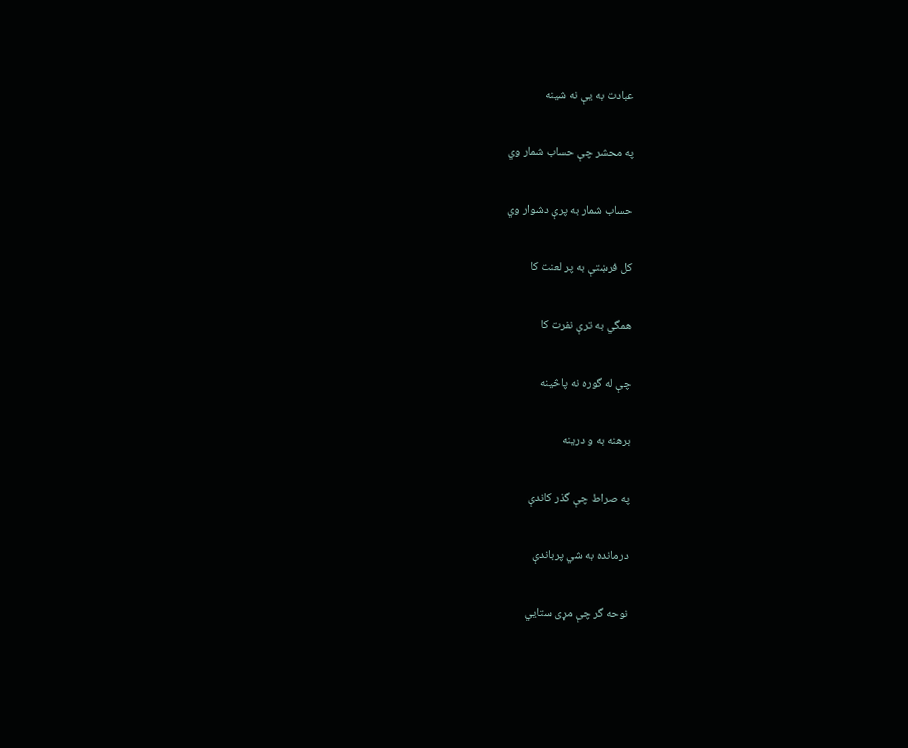عبادت به يې نه شينه

په محشر چې حساب شمار وي

حساب شمار به پرې دشوار وي

کل فرښتې به پر لعنت کا

همگي به ترې نفرت کا

چې له گوره نه پاڅينه

برهنه به و درينه

په صراط چې گذر کاندې

درمانده به شي پرباندې

نوحه گر چې مړی ستايي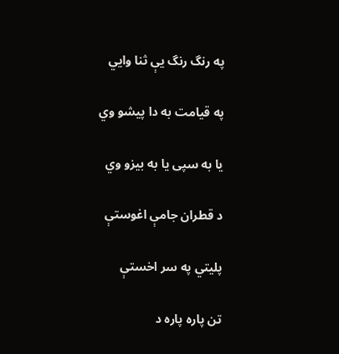په رنگ رنگ يې ثنا وايي

په قيامت به دا پيشو وي

يا به سپی يا به بيزو وي

د قطران جامې اغوستې

پليتي په سر اخستې

تن پاره پاره د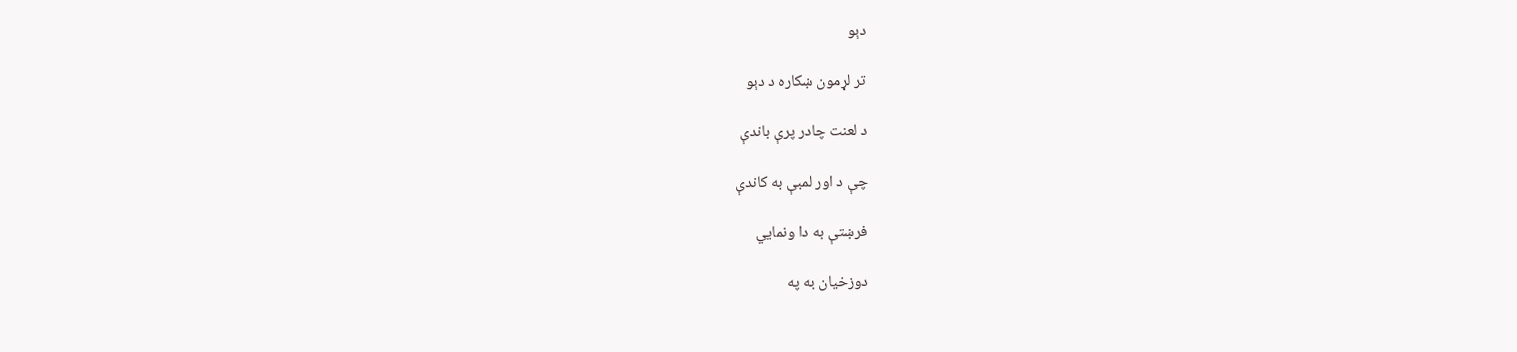دېو

تر لړمون ښکاره د دېو

د لعنت چادر پرې باندې

چې د اور لمبې به کاندې

فرښتې به دا ونمايي

دوزخيان به په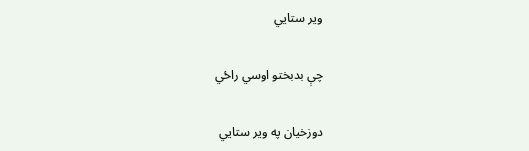وير ستايي

چې بدبختو اوسي راځي

دوزخيان په وير ستايي